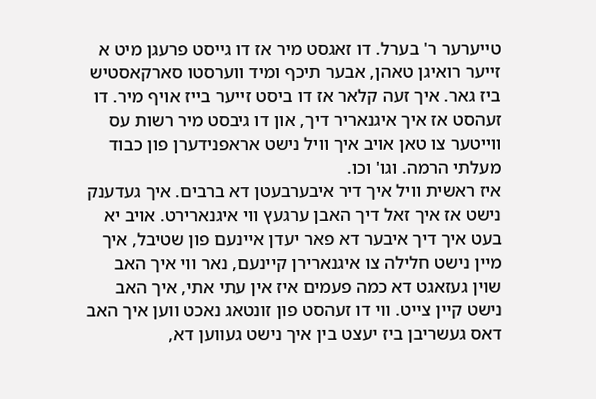טייערער ר' בערל. דו זאגסט מיר אז דו גייסט פרעגן מיט א זייער רואיגן טאהן, אבער תיכף ומיד ווערסטו סארקאסטיש ביז גאר. איך זעה קלאר אז דו ביסט זייער בייז אויף מיר. דו זעהסט אז איך איגנאריר דיך, און דו גיבסט מיר רשות עס ווייטער צו טאן אויב איך וויל נישט אראפנידערן פון כבוד מעלתי הרמה. וגו' וכו.
איז ראשית וויל איך דיר איבערבעטן דא ברבים. איך געדענק נישט אז איך זאל דיך האבן ערגעץ ווי איגנארירט. אויב יא בעט איך דיך איבער דא פאר יעדן איינעם פון שטיבל, איך מיין נישט חלילה צו איגנארירן קיינעם, נאר ווי איך האב שוין געזאגט דא כמה פעמים איז אין עתי אתי, איך האב נישט קיין צייט. ווי דו זעהסט פון זונטאג נאכט ווען איך האב דאס געשריבן ביז יעצט בין איך נישט געווען דא,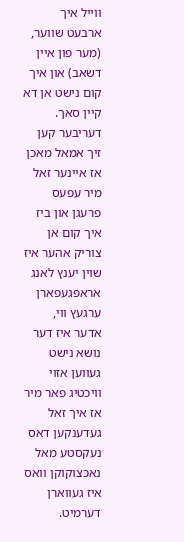ווייל איך ארבעט שווער, (מער פון איין דשאב) און איך קום נישט אן דא קיין סאך. דעריבער קען זיך אמאל מאכן אז איינער זאל מיר עפעס פרעגן און ביז איך קום אן צוריק אהער איז שוין יענץ לאנג אראפגעפארן ערגעץ ווי, אדער איז דער נושא נישט געווען אזוי וויכטיג פאר מיר אז איך זאל געדענקען דאס נעקסטע מאל נאכצוקוקן וואס איז געווארן דערמיט.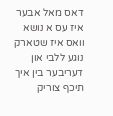דאס מאל אבער איז עס א נושא וואס איז שטארק נוגע ללבי און דעריבער בין איך תיכף צוריק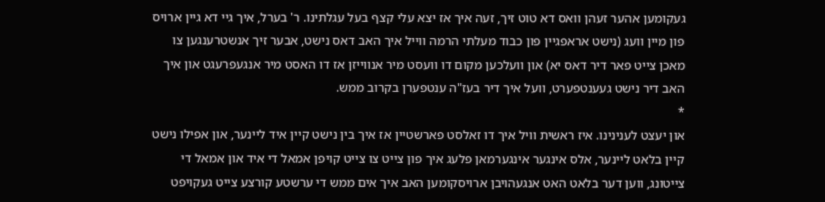געקומען אהער זעהן וואס דא טוט זיך, זעה איך אז יצא עלי קצף בעל עגלתינו. ר' בערל, איך גיי דא גיין ארויס פון מיין וועג (נישט אראפגיין פון כבוד מעלתי הרמה ווייל איך האב דאס נישט, אבער זיך אנשטרענגען צו מאכן צייט פאר דיר דאס יא) און וועלכען מקום דו וועסט מיר אנווייזן אז דו האסט מיר אנגעפרעגט און איך האב דיר נישט געענטפערט, וועל איך דיר בעז"ה ענטפערן בקרוב ממש.
*
און יעצט לענינינו. איז ראשית וויל איך דו זאלסט פארשטיין אז איך בין נישט קיין איד ליינער, און אפילו נישט קיין בלאט ליינער, אלס אינגער אינגערמאן פלעג איך פון צייט צו צייט קויפן אמאל די איד און אמאל די צייטונג, ווען דער בלאט האט אנגעהויבן ארויסקומען האב איך אים ממש די ערשטע קורצע צייט געקויפט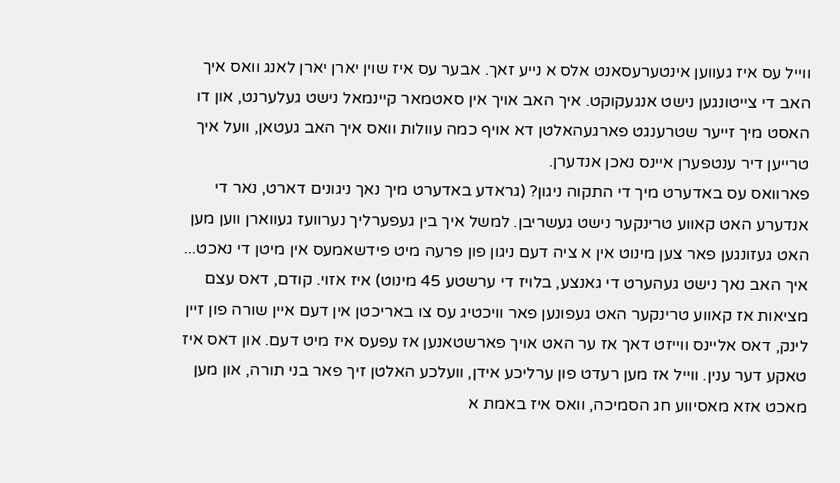ווייל עס איז געווען אינטערעסאנט אלס א נייע זאך. אבער עס איז שוין יארן יארן לאנג וואס איך האב די צייטונגען נישט אנגעקוקט. איך האב אויך אין סאטמאר קיינמאל נישט געלערנט, און דו האסט מיך זייער שטרענגט פארגעהאלטן דא אויף כמה עוולות וואס איך האב געטאן, וועל איך טרייען דיר ענטפערן איינס נאכן אנדערן.
פארוואס עס באדערט מיך די התקוה ניגון? (גראדע באדערט מיך נאך ניגונים דארט, נאר די אנדערע האט קאווע טרינקער נישט געשריבן. למשל איך בין געפערליך נערוועז געווארן ווען מען האט געזונגען פאר צען מינוט אין א ציה דעם ניגון פון פרעה מיט פידשאמעס אין מיטן די נאכט... איך האב נאך נישט געהערט די גאנצע, בלויז די ערשטע 45 מינוט) איז אזוי. קודם, דאס עצם מציאות אז קאווע טרינקער האט געפונען פאר וויכטיג עס צו באריכטן אין דעם איין שורה פון זיין לינק, דאס אליינס ווייזט דאך אז ער האט אויך פארשטאנען אז עפעס איז מיט דעם. און דאס איז טאקע דער ענין. ווייל אז מען רעדט פון ערליכע אידן, וועלכע האלטן זיך פאר בני תורה, און מען מאכט אזא מאסיווע חג הסמיכה, וואס איז באמת א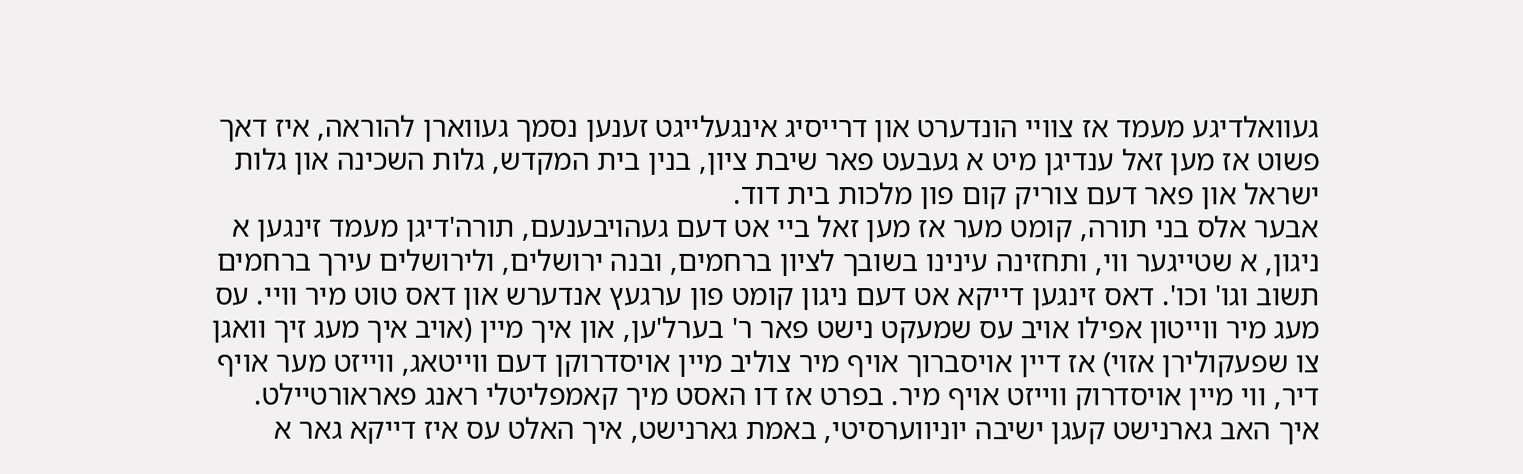געוואלדיגע מעמד אז צוויי הונדערט און דרייסיג אינגעלייגט זענען נסמך געווארן להוראה, איז דאך פשוט אז מען זאל ענדיגן מיט א געבעט פאר שיבת ציון, בנין בית המקדש, גלות השכינה און גלות ישראל און פאר דעם צוריק קום פון מלכות בית דוד.
אבער אלס בני תורה, קומט מער אז מען זאל ביי אט דעם געהויבענעם, תורה'דיגן מעמד זינגען א ניגון, א שטייגער ווי, ותחזינה עינינו בשובך לציון ברחמים, ובנה ירושלים, ולירושלים עירך ברחמים תשוב וגו' וכו'. דאס זינגען דייקא אט דעם ניגון קומט פון ערגעץ אנדערש און דאס טוט מיר וויי. עס מעג מיר ווייטון אפילו אויב עס שמעקט נישט פאר ר' בערל'ען, און איך מיין (אויב איך מעג זיך וואגן צו שפעקולירן אזוי) אז דיין אויסברוך אויף מיר צוליב מיין אויסדרוקן דעם ווייטאג, ווייזט מער אויף דיר, ווי מיין אויסדרוק ווייזט אויף מיר. בפרט אז דו האסט מיך קאמפליטלי ראנג פאראורטיילט. איך האב גארנישט קעגן ישיבה יוניווערסיטי, באמת גארנישט, איך האלט עס איז דייקא גאר א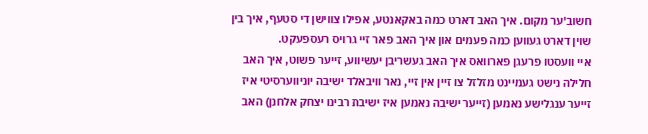חשוב'ער מקום. איך האב דארט כמה באקאנטע, אפילו צווישן די סטעף, איך בין שוין דארט געווען כמה פעמים און איך האב פאר זיי גרויס רעספעקט.
איי וועסטו פרעגן פארוואס איך האב געשריבן יעשיווע, זייער פשוט, איך האב חלילה נישט געמיינט מזלזל צו זיין אין זיי, נאר וויבאלד ישיבה יוניווערסיטי איז זייער ענגלישע נאמען (זייער ישיבה נאמען איז ישיבת רבינו יצחק אלחנן) האב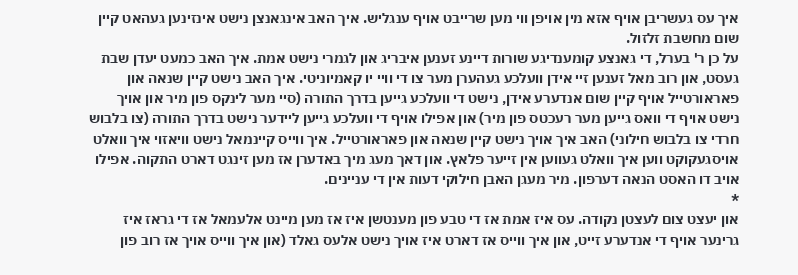איך עס געשריבן אויף אזא מין אויפן ווי מען שרייבט אויף ענגליש. איך האב אינגאנצן נישט אינזינען געהאט קיין שום מחשבת זלזול.
על כן ר' בערל, די גאנצע קומענדיגע שורות דיינע זענען איבריג און לגמרי נישט אמת. איך האב כמעט יעדן שבת געסט, און רוב מאל זענען זיי אידן וועלכע געהערן מער צו די וויי יו קאמיוניטי. איך האב נישט קיין שנאה און פאראורטייל אויף קיין שום אנדערע אידן, נישט די וועלכע גייען בדרך התורה (סיי מער לינקס פון מיר און אויך נישט אויף די וואס גייען מער רעכטס פון מיר) און אפילו אויף די וועלכע גייען ליידער נישט בדרך התורה (צו בלבוש חרדי צו בלבוש חילוני) האב איך אויך נישט קיין שנאה און פאראורטייל. איך ווייס קיינמאל נישט וויאזוי איך וואלט אויסגעקוקט ווען איך וואלט געווען אין זייער פלאץ. און דאך מעג מיך באדערן אז מען זינגט דארט התקוה. אפילו אויב דו האסט הנאה דערפון. מיר מעגן האבן חילוקי דעות אין די עניינים.
*
און יעצט צום לעצטן נקודה. עס איז אמת אז די טבע פון מענטשן איז אז מען מיינט אלעמאל אז די גראז איז גרינער אויף די אנדערע זייט, און איך ווייס אז דארט איז אויך נישט אלעס גאלד (און איך ווייס אויך אז רוב פון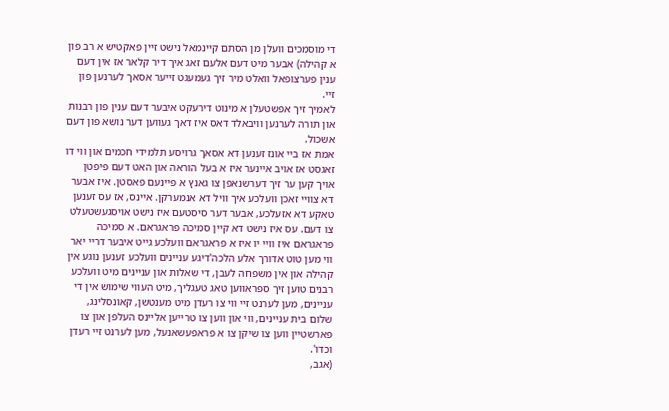די מוסמכים וועלן מן הסתם קיינמאל נישט זיין פאקטיש א רב פון א קהילה) אבער מיט דעם אלעם זאג איך דיר קלאר אז אין דעם ענין פערצופאל וואלט מיר זיך געמעגט זייער אסאך לערנען פון זיי.
לאמיך זיך אפשטעלן א מינוט דירעקט איבער דעם ענין פון רבנות און תורה לערנען וויבאלד דאס איז דאך געווען דער נושא פון דעם אשכול.
אמת אז ביי אונז זענען דא אסאך גרויסע תלמידי חכמים און ווי דו זאגסט אז אויב איינער איז א בעל הוראה און האט דעם פיפטן אויך קען ער זיך דערשנאפן צו גאנץ א פיינעם פאסטן. איז אבער דא צוויי זאכן וועלכע איך וויל דא אנמערקן. איינס, אז עס זענען טאקע דא אזעלכע, אבער דער סיסטעם איז נישט אויסגעשטעלט צו דעם. עס איז נישט דא קיין סמיכה פראגראם. א סמיכה פראגראם איז וויי יו איז א פראגראם וועלכע גייט איבער דריי יאר ווי מען טוט אדורך אלע הלכה'דיגע עניינים וועלכע זענען נוגע אין קהילה און אין משפחה לעבן, די שאלות און עניינים מיט וועלכע רבנים טוען זיך ספראווען טאג טעגליך, מיט העווי שימוש אין די עניינים, מען לערנט זיי ווי צו רעדן מיט מענטשן, קאונסלינג, שלום בית עניינים, ווי און ווען צו טרייען אליינס העלפן און צו פארשטיין ווען צו שיקן צו א פראפעשאנעל, מען לערנט זיי רעדן וכדו'.
(אגב,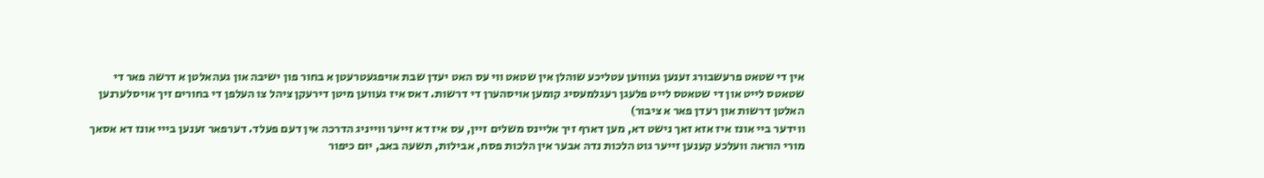אין די שטאט פרעשבורג זענען געוווען עטליכע שוהלן אין שטאט ווי עס האט יעדן שבת אויפגעטרעטן א בחור פון ישיבה און געהאלטן א דרשה פאר די שטאטס לייט און די שטאטס לייט פלעגן רעגלמעסיג קומען אויסהערן די דרשות. דאס איז געווען מיטן דירעקן ציהל צו העלפן די בחורים זיך אויסלערנען האלטן דרשות און רעדן פאר א ציבור)
ווידער ביי אונז איז אזא זאך נישט דא, מען דארף זיך אליינס משלים זיין, עס איז דא זייער ווייניג הדרכה אין דעם פעלד. דערפאר זענען בייי אונז דא אסאך מורי הוראה וועלכע קענען זייער גוט הלכות נדה אבער אין הלכות פסח, אבילות, תשעה באב, יום כיפור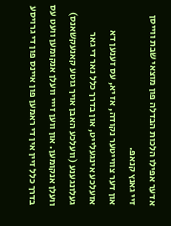אדער אפילו הלכות הבדלה פון מוצאי שבת ווייסן זיי גאנץ קנאפ.
און דער צווייטער נקודה, אז יא, עס זענען דא אזעלכע אינגעלייט, און בדרך כלל נאר די גאר געלונגענע (וועלכע האבן אויך גוטע קאנעקשאנס) וועלן אנקומען. און ווען זייי וועלן אנקומען וועט עס בדרך כלל זיין אין די ראמען פון איינס פון די גרויסע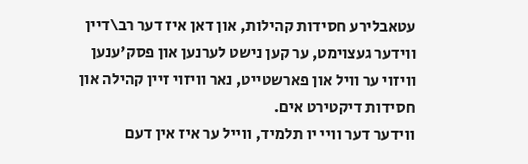עטאבלירע חסידות קהילות, און דאן איז דער רב\דיין ווידער געצוימט, ער קען נישט לערנען און פסק'ענען וויזוי ער וויל און פארשטייט, נאר וויזוי זיין קהילה און חסידות דיקטירט אים.
ווידער דער וויי יו תלמיד, ווייל ער איז אין דעם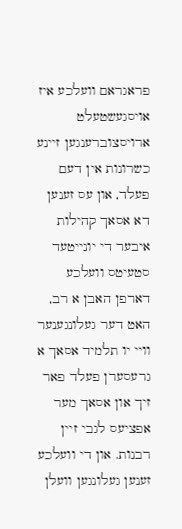פראגראם וועלכע איז אויסגעשטעלט ארויסצוברענגען זיינע כשרונות אין דעם פעלד, און עס זענען דא אסאך קהילות איבער די יונייטעד סטעיטס וועלכע דארפן האבן א רב, האט דער געלונגענער וויי יו תלמיד אסאך א גרעסערן פעלד פאר זיך און אסאך מער אפציעס לגבי זיין רבנות. און די וועלכע זענען געלונגען וועלן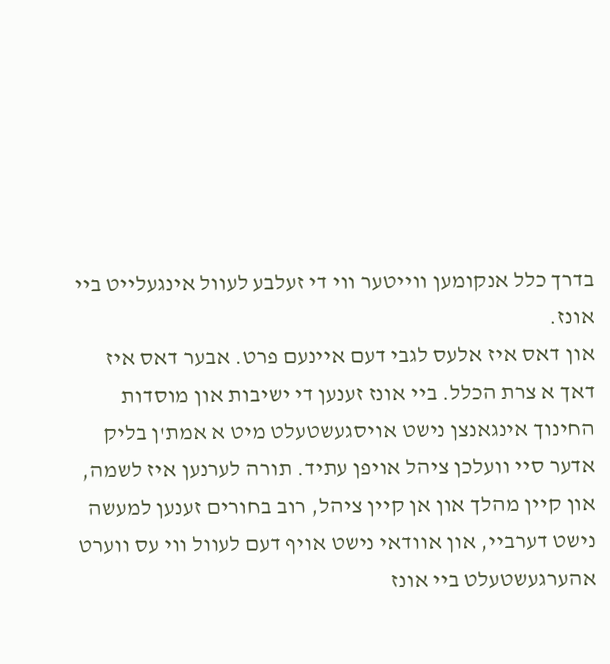בדרך כלל אנקומען ווייטער ווי די זעלבע לעוול אינגעלייט ביי אונז.
און דאס איז אלעס לגבי דעם איינעם פרט. אבער דאס איז דאך א צרת הכלל. ביי אונז זענען די ישיבות און מוסדות החינוך אינגאנצן נישט אויסגעשטעלט מיט א אמת'ן בליק אדער סיי וועלכן ציהל אויפן עתיד. תורה לערנען איז לשמה, און קיין מהלך און אן קיין ציהל, רוב בחורים זענען למעשה נישט דערביי, און אוודאי נישט אויף דעם לעוול ווי עס ווערט אהערגעשטעלט ביי אונז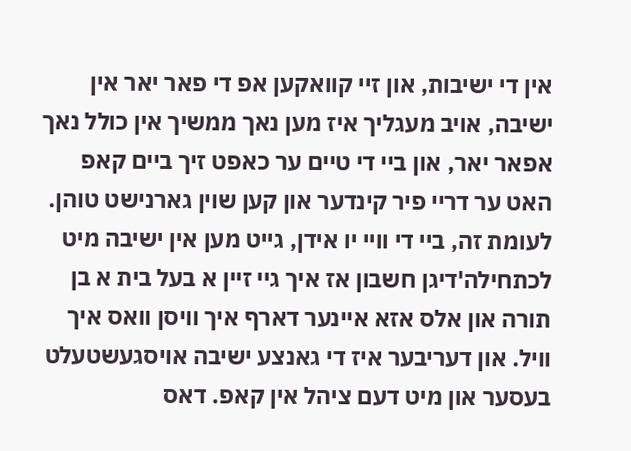אין די ישיבות, און זיי קוואקען אפ די פאר יאר אין ישיבה, אויב מעגליך איז מען נאך ממשיך אין כולל נאך אפאר יאר, און ביי די טיים ער כאפט זיך ביים קאפ האט ער דריי פיר קינדער און קען שוין גארנישט טוהן.
לעומת זה, ביי די וויי יו אידן, גייט מען אין ישיבה מיט לכתחילה'דיגן חשבון אז איך גיי זיין א בעל בית א בן תורה און אלס אזא איינער דארף איך וויסן וואס איך וויל. און דעריבער איז די גאנצע ישיבה אויסגעשטעלט בעסער און מיט דעם ציהל אין קאפ. דאס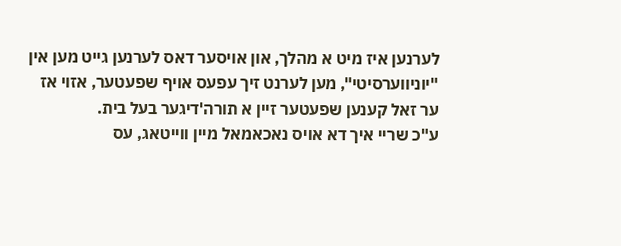לערנען איז מיט א מהלך, און אויסער דאס לערנען גייט מען אין "יוניווערסיטי", מען לערנט זיך עפעס אויף שפעטער, אזוי אז ער זאל קענען שפעטער זיין א תורה'דיגער בעל בית.
ע"כ שריי איך דא אויס נאכאמאל מיין ווייטאג, עס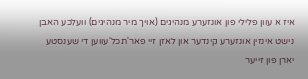איז א עוון פלילי פון אונזערע מנהיגים (אויך מיר מנהיגים) וועלכע האבן נישט אינזין אונזערע קינדער און לאזן זיי פאר'תכל'עווען די שענסטע יארן פון זייער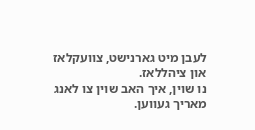לעבן מיט גארנישט, צוועקלאז און ציהללאז.
נו שוין, איך האב שוין צו לאנג מאריך געווען.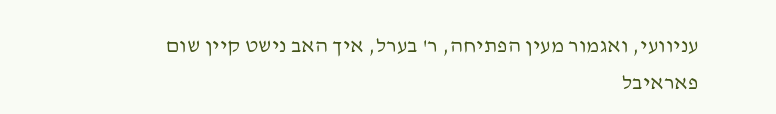עניוועי, ואגמור מעין הפתיחה, ר' בערל, איך האב נישט קיין שום פאראיבל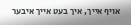אויף אייך, איך בעט אייך איבער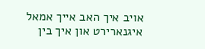אויב איך האב אייך אמאל איגנארירט און איך בין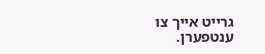גרייט אייך צו ענטפערן.